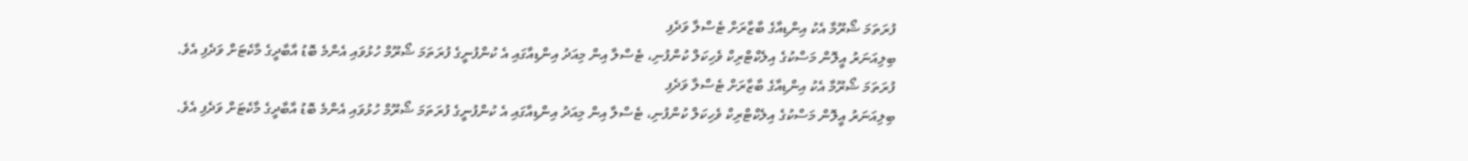ފުރަތަމަ ޝޯރޫމާ އެކު އިންޑިއާގެ ބާޒާރަށް ޓެސްލާ ވަދެފި
ބިލިއަނަރު އީލޮން މަސްކުގެ އިލެކްޓްރިކް ވެހިކަލް ކުންފުނި، ޓެސްލާ އިން މިއަދު އިންޑިއާގައި އެ ކުންފުނީގެ ފުރަތަމަ ޝޯރޫމް ހުޅުވައި އެންމެ ބޮޑު އާބާދީގެ މާކެޓަށް ވަދެފި އެވެ.
ފުރަތަމަ ޝޯރޫމާ އެކު އިންޑިއާގެ ބާޒާރަށް ޓެސްލާ ވަދެފި
ބިލިއަނަރު އީލޮން މަސްކުގެ އިލެކްޓްރިކް ވެހިކަލް ކުންފުނި، ޓެސްލާ އިން މިއަދު އިންޑިއާގައި އެ ކުންފުނީގެ ފުރަތަމަ ޝޯރޫމް ހުޅުވައި އެންމެ ބޮޑު އާބާދީގެ މާކެޓަށް ވަދެފި އެވެ.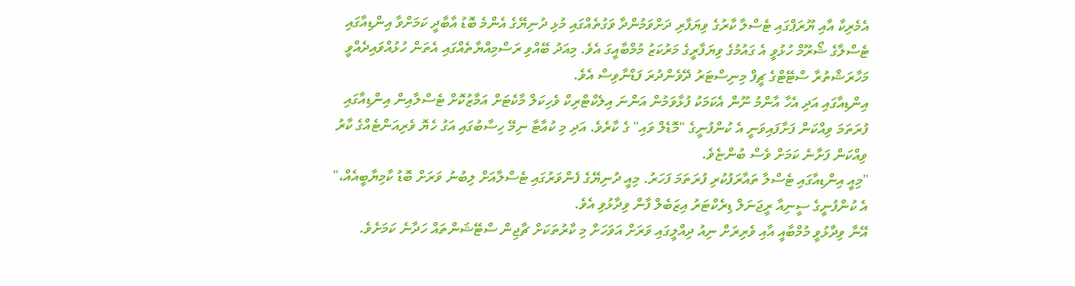އެމެރިކާ އާއި ޔޫރަޕްގައި ޓެސްލާ ކާރުގެ ވިޔަފާރި ދަށްވަމުންދާ ވަގުތެއްގައި މުޅި ދުނިޔޭގެ އެންމެ ބޮޑު އާބާދީ ކަމަށްވާ އިންޑިއާގައި ޓެސްލާގެ ޝޯރޫމް ހުޅުވީ އެ ގައުމުގެ ވިޔަފާރީގެ މަރުކަޒު މުމްބާއީގަ އެވެ. މިއަދު ބޭއްވި ރަސްމިއްޔާތެއްގައި އެތަން ހުޅުއްވައިދެއްވީ މަހާރަޝްތުރާ ސްޓޭޓްގެ ޗީފް މިނިސްޓަރު ދޭވެންދުރަ ފަޑްނާވިސް އެވެ.
އިންޑިއާގައި އަދި އެހާ އާންމު ނޫން އެކަމަކު ފުޅާވަމުން އަންނަ އިލެކްޓްރިކް ވެހިކަލް މާކެޓަށް އަމާޒުކޮށް ޓެސްލާއިން އިންޑިއާގައި ފުރަތަމަ ވިއްކަން ފަށާފައިވަނީ އެ ކުންފުނީގެ "މޮޑެލް ވައި" ގެ ކާރެވެ. އަދި މި ކުއާޓާ ނިމޭ ހިސާބުގައި އަގު ހެޔޮ ވެރިއަންޓެއްގެ ކާރު ވިއްކަން ފަށާނެ ކަމަށް ވެސް ބުންޏެވެ.
"މިއީ އިންޑިއާގައި ޓެސްލާ ތައާރަފުކުރި ފުރަތަމަ ފަހަރު. މިއީ ދުނިޔޭގެ ފެންވަރުގައި ޓެސްލާއަށް ލިބުނު ވަރަށް ބޮޑު ކާމިޔާބީއެއް،" އެ ކުންފުނީގެ ސީނިއާ ރީޖަނަލް ޑިރެކްޓަރު އިޒަބެލް ފާން ވިދާޅުވި އެވެ.
އޭނާ ވިދާޅުވީ މުމްބާއީ އާއި ވެރިރަށް ނިއު ދިއްލީގައި ވަރަށް އަވަހަށް މި ކާރުތަކަށް ޗާޖިން ސްޓޭޝަންތައް ހަދާނެ ކަމަށެވެ.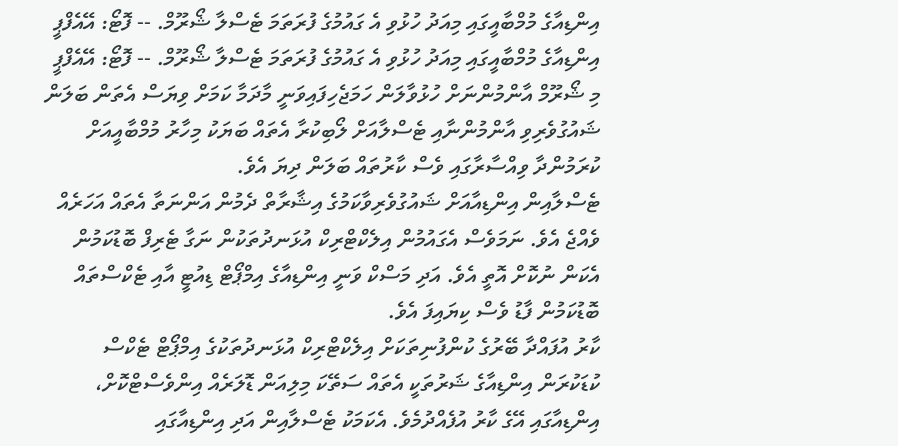އިންޑިއާގެ މުމްބާއީގައި މިއަދު ހުޅުވި އެ ގައުމުގެ ފުރަތަމަ ޓެސްލާ ޝޯރޫމް. -- ފޮޓޯ: އޭއެފްޕީ
އިންޑިއާގެ މުމްބާއީގައި މިއަދު ހުޅުވި އެ ގައުމުގެ ފުރަތަމަ ޓެސްލާ ޝޯރޫމް. -- ފޮޓޯ: އޭއެފްޕީ
މި ޝޯރޫމް އާންމުންނަށް ހުޅުވާލަން ހަމަޖެހިފައިވަނީ މާދަމާ ކަމަށް ވިޔަސް އެތަން ބަލަން ޝައުގުވެރިވި އާންމުންނާއި ޓެސްލާއަށް ލޯބިކުރާ އެތައް ބަޔަކު މިހާރު މުމްބާއީއަށް ކުރަމުންދާ ވިއްސާރާގައި ވެސް ކާރުތައް ބަލަން ދިޔަ އެވެ.
ޓެސްލާއިން އިންޑިއާއަށް ޝައުގުވެރިވާކަމުގެ އިޝާރާތް ދެމުން އަންނަތާ އެތައް އަހަރެއް ވެއްޖެ އެވެ. ނަމަވެސް އެގައުމުން އިލެކްޓްރިކް އުޅަނދުތަކުން ނަގާ ޓެރިފް ބޮޑުކަމުން އެކަން ނުކޮށް އޮތީ އެވެ. އަދި މަސްކް ވަނީ އިންޑިއާގެ އިމްޕޯޓް ޑިއުޓީ އާއި ޓެކްސްތައް ބޮޑުކަމުން ފާޑު ވެސް ކިޔައިފަ އެވެ.
ކާރު އުފައްދާ ބޭރުގެ ކުންފުނިތަކަށް އިލެކްޓްރިކް އުޅަނދުތަކުގެ އިމްޕޯޓް ޓެކްސް ކުޑަކުރަން އިންޑިއާގެ ޝަރުތަކީ އެތައް ސަތޭކަ މިލިއަން ޑޮލަރެއް އިންވެސްޓްކޮށް، އިންޑިއާގައި އޭގެ ކާރު އުފެއްދުމެވެ. އެކަމަކު ޓެސްލާއިން އަދި އިންޑިއާގައި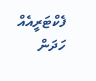ފެކްޓަރީއެއް ހަދަން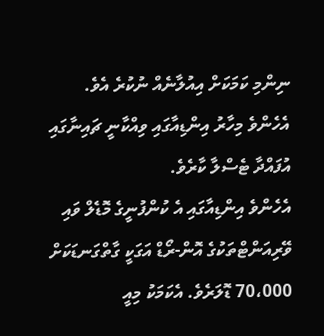ނިންމި ކަމަކަށް އިއުލާނެއް ނުކުރެ އެވެ. އެހެންވެ މިހާރު އިންޑިއާގައި ވިއްކާނީ ޗައިނާގައި އުފައްދާ ޓެސްލާ ކާރެވެ.
އެހެންވެ އިންޑިއާގައި އެ ކުންފުނީގެ މޮޑެލް ވައި ވޭރިއަންޓްތަކުގެ އޮން-ރޯޑް އަގަކީ ގާތްގަނޑަކަށް 70،000 ޑޮލަރެވެ. އެކަމަކު މިއީ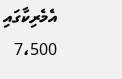އެމެރިކާގައި 7،500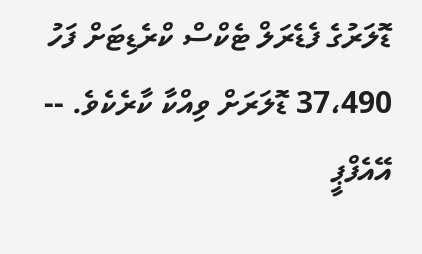ޑޮލަރުގެ ފެޑެރަލް ޓެކްސް ކްރެޑިޓަށް ފަހު 37،490 ޑޮލަރަށް ވިއްކާ ކާރެކެވެ. -- އޭއެފްޕީ